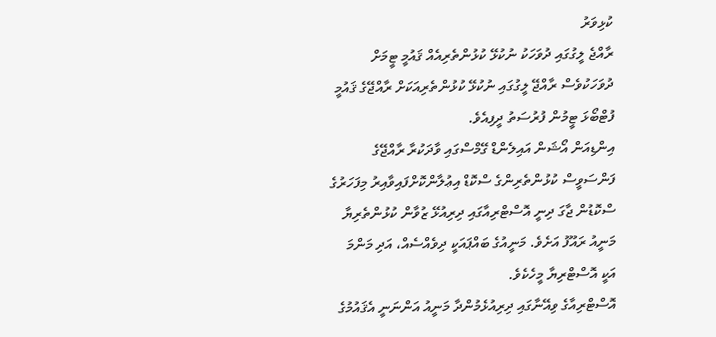ކުޅިވަރު
ރާއްޖެ ލީގުގައި ދުވަހަކު ނުކުޅޭ ކުޅުންތެރިއެއް ޤައުމީ ޓީމަށް
ދުވަހަކުވެސް ރާއްޖޭ ލީގުގައި ނުކުޅޭ ކުޅުންތެރިއަކަށް ރާއްޖޭގެ ޤައުމީ ފުޓްބޯޅަ ޓީމުން ފުރުސަތު ދީފިއެވެ.
އިންޑިއަން އޯޝަން އައިލެންޑް ގޭމްސްގައި ވާދަކުރާ ރާއްޖޭގެ ފަންސަވީސް ކުޅުންތެރިންގެ ސްކޮޑް އިޢުލާންކޮށްފައިވާއިރު މިފަހަރުގެ ސްކޮޑުން ޖާގަ ދިނީ އޮސްޓްރިއާގައި ދިރިއުޅޭ ޒުވާން ކުޅުންތެރިޔާ މަނީއު ރައޫފު އަށެވެ. މަނީއުގެ ބައްޕައަކީ ދިވެއްސެއް، އަދި މަންމަ އަކީ އޮސްޓްރިޔާ މީހެކެވެ.
އޮސްޓްރިއާގެ ވިއޭނާގައި ދިރިއުޅެމުންދާ މަނީއު އަންނަނީ އެޤައުމުގެ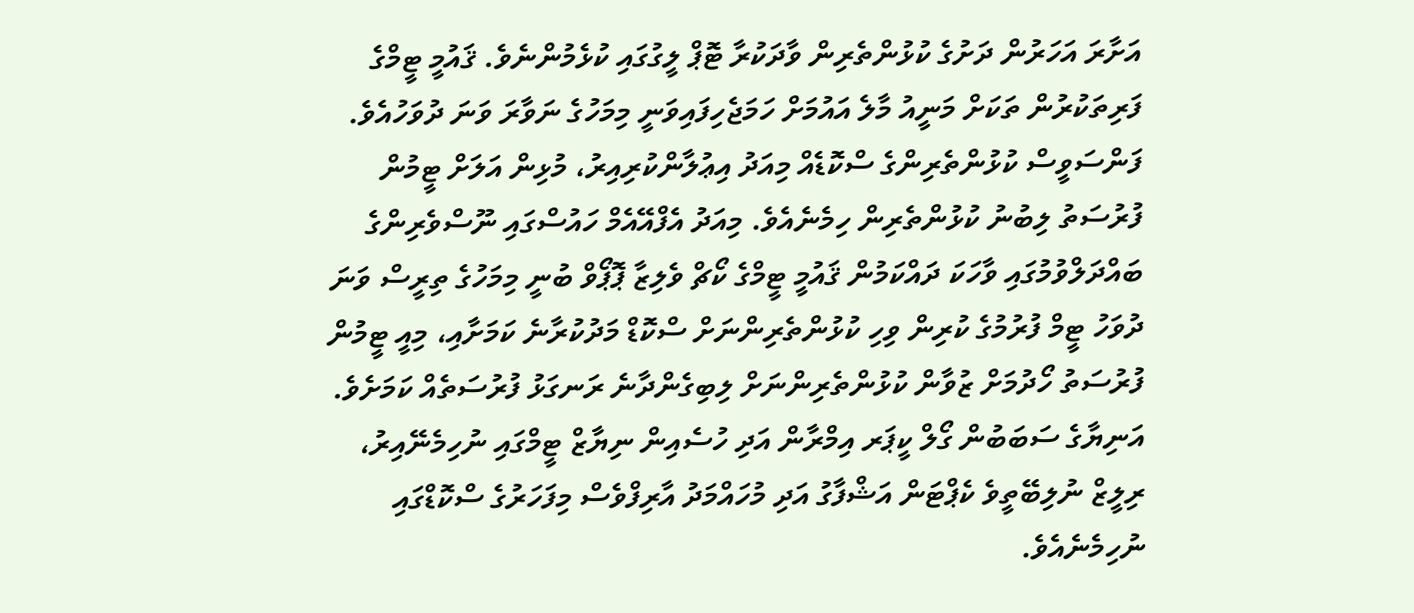އަށާރަ އަހަރުން ދަށުގެ ކުޅުންތެރިން ވާދަކުރާ ޓޮޕް ލީގުގައި ކުޅެމުންނެވެ. ޤައުމީ ޓީމްގެ ފަރިތަކުރުން ތަކަށް މަނީއު މާލެ އައުމަށް ހަމަޖެހިފައިވަނީ މިމަހުގެ ނަވާރަ ވަނަ ދުވަހުއެވެ.
ފަންސަވީސް ކުޅުންތެރިންގެ ސްކޮޑެއް މިއަދު އިޢުލާންކުރިއިރު، މުޅިން އަލަށް ޓީމުން ފުރުސަތު ލިބުނު ކުޅުންތެރިން ހިމެނެއެވެ. މިއަދު އެފްއޭއެމް ހައުސްގައި ނޫސްވެރިންގެ ބައްދަލްވުމުގައި ވާހަކަ ދައްކަމުން ޤައުމީ ޓީމްގެ ކޯޗް ވެލިޒާ ޕޮޕޯވް ބުނީ މިމަހުގެ ތިރީސް ވަނަ ދުވަހު ޓީމް ފުރުމުގެ ކުރިން ވިހި ކުޅުންތެރިންނަށް ސްކޮޑް މަދުކުރާނެ ކަމަށާއި، މިއީ ޓީމުން ފުރުސަތު ހޯދުމަށް ޒުވާން ކުޅުންތެރިންނަށް ލިބިގެންދާނެ ރަނގަޅު ފުރުސަތެއް ކަމަށެވެ.
އަނިޔާގެ ސަބަބުން ގޯލް ކީޕަރ އިމްރާން އަދި ހުސެއިން ނިޔާޒް ޓީމްގައި ނުހިމެނޭއިރު، ރިލީޒް ނުލިބޭތީވެ ކެޕްޓަން އަޝްފާގު އަދި މުހައްމަދު އާރިފްވެސް މިފަހަރުގެ ސްކޮޑްގައި ނުހިމެނެއެވެ.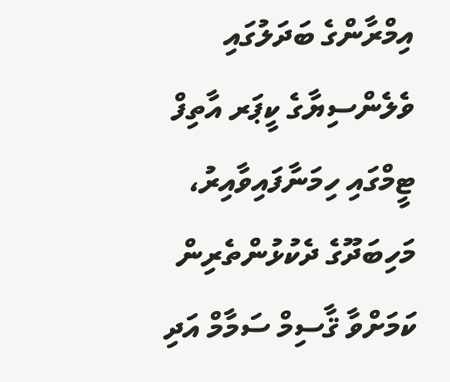އިމްރާންގެ ބަދަލުގައި ވެލެންސިޔާގެ ކީޕަރ އާތިފް ޓީމްގައި ހިމަނާފައިވާއިރު، މަހިބަދޫގެ ދެކުޅުންތެރިން ކަމަށްވާ ޤާސިމް ސަމާމް އަދި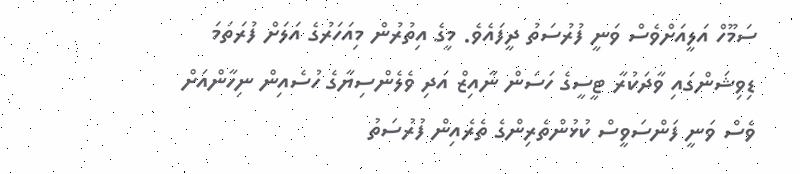ސަމޫހް އަލީއަށްވެސް ވަނީ ފުރުސަތު ދީފައެވެ. މީގެ އިތުރުން މިއަހަރުގެ އަލަށް ފުރަތަމަ ޑިވިޝަންގައި ވާދަކުރާ ޓީސީގެ ހަސަން ނާއިޒް އަދި ވެލެންސިޔާގެ ހުސެއިން ނިހާންއަށް ވެސް ވަނީ ފަންސަވީސް ކުޅުންތެރިންގެ ތެރެއިން ފުރުސަތު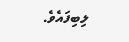ލިބިފައެވެ.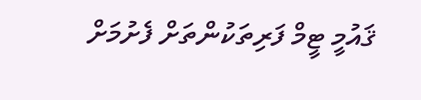ޤައުމީ ޓީމް ފަރިތަކުންތަށް ފެށުމަށް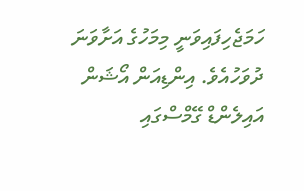ހަމަޖެހިފައިވަނީ މިމަހުގެ އަށާވަނަ ދުވަހުއެވެ. އިންޑިއަން އޯޝަން އައިލެންޑް ގޭމްސްގައި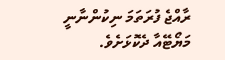ރާއްޖެ ފުރަތަމަ ނިކުންނާނީ މަޔޯޓޭއާ ދެކޮޅަށެވެ.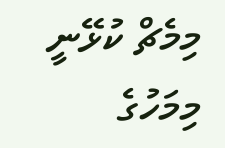މިމެޗް ކުޅޭނީ މިމަހުގެ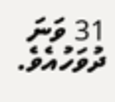31 ވަނަ ދުވަހުއެވެ.